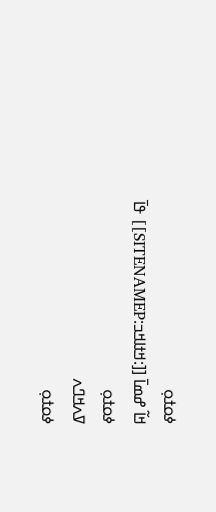ߦߋߙߋ߲
ߞߊ߬ ߝߘߊ߫ [[:ߞߙߊߞߏ:SITENAMEP]] ߟߊ߫
ߦߋߙߋ߲
ߜߍߞߣߍ
ߦߋߙߋ߲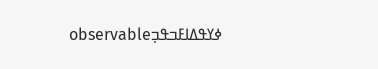ߦߌߟߡߊߓߏߟߏ߲observable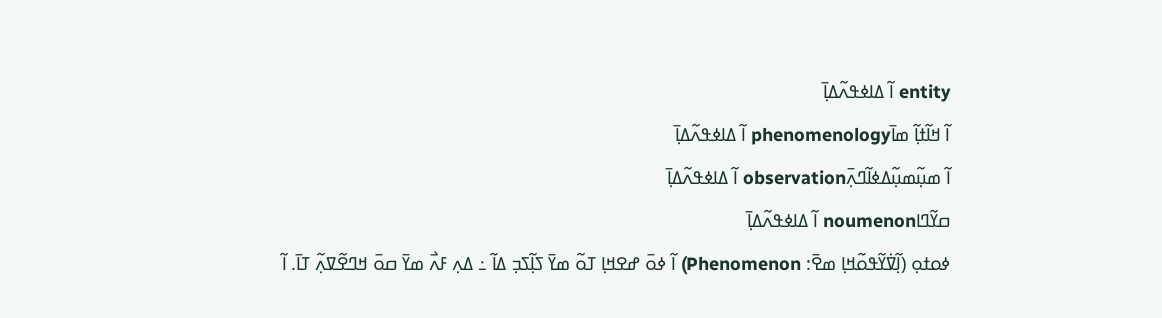entity ߊ߬ ߡߊߦߟߍ߬ߡߊ߲߫
ߊ߬ ߞߊ߬ߙߊ߲߬ ߘߊ߫phenomenology ߊ߬ ߡߊߦߟߍ߬ߡߊ߲߫
ߊ߬ ߘߎ߲߬ߘߎ߲߬ߡߦߊ߬ߣߍ߲߫observation ߊ߬ ߡߊߦߟߍ߬ߡߊ߲߫
ߛߌ߬ߣߊnoumenon ߊ߬ ߡߊߦߟߍ߬ߡߊ߲߫
ߦߋߙߋ߲ (ߊ߲߬ߜ߭ߌ߬ߟߋ߬ߞߊ߲ ߘߐ߫: Phenomenon) ߊ߬ ߦߋ߫ ߝߐߞߊ߲ ߠߋ߬ ߘߌ߫ ߖߊ߲߬ߖߏ߲ ߡߊ߬ ߸ ߡߍ߲ ߓߍ߯ ߘߌ߫ ߛߋ߫ ߞߣߐ߬ߜߍ߲߬ ߠߊ߫. ߊ߬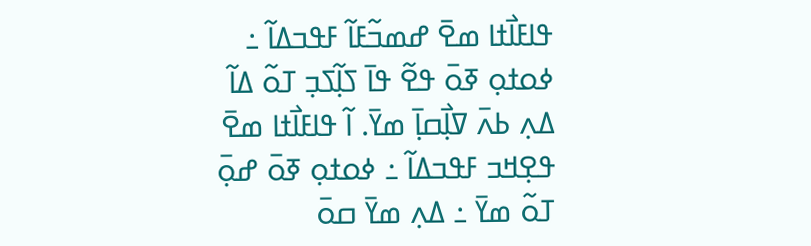ߟߊߓߊ߯ߙߊ ߘߐ߫ ߝߘߏ߬ߓߊ߬ ߓߟߏߡߊ߬ ߸ ߦߋߙߋ߲ ߧߋ߫ ߟߐ߬ ߟߊ߫ ߖߊ߲߬ߖߏ߲ ߠߋ߬ ߡߊ߬ ߡߍ߲ ߕߍ߫ ߜߊ߲߯ߛߊ߲߫ ߘߌ߫. ߊ߬ ߟߊߓߊ߯ߙߊ ߘߐ߫ ߟߐ߲ߞߏ ߓߟߏߡߊ߬ ߸ ߦߋߙߋ߲ ߧߋ߫ ߝߋ߲߫ ߠߋ߬ ߘߌ߫ ߸ ߡߍ߲ ߘߌ߫ ߛߋ߫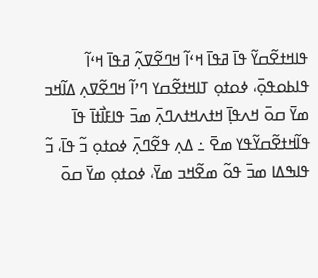ߟߊߞߙߐ߬ߛߌ߬ ߟߊ߫ ߥߟߊ߫ ߞߵߊ߬ ߞߣߐ߬ߜߍ߲߬ ߥߟߊ߫ ߞߵߊ߬ ߟߊߕߋߟߋ߲߫، ߦߋߙߋ߲ ߠߊߞߙߐ߬ߛߌ ߣߴߊ߬ ߞߣߐ߬ߜߍ߲ ߡߊ߬ߞߏ ߘߌ߫ ߛߋ߫ ߞߍߟߊ߲߫ ߞߙߍߞߙߍߣߍ߲߫ ߘߏ߫ ߟߊߓߊ߯ߙߊ߫ ߟߊ߫ ߟߊ߬ߞߙߐ߬ߛߌ߬ߟߌ ߘߐ߫ ߸ ߡߍ߲ ߟߐ߬ߣߍ߲߫ ߦߋߙߋ߲ ߏ߬ ߟߊ߫، ߏ߬ ߟߊߒߡߊ ߘߏ߫ ߟߋ߬ ߘߐ߬ߞߏ ߘߌ߫، ߦߋߙߋ߲ ߘߌ߫ ߛߋ߫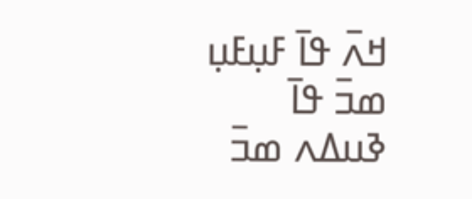ߞߍ߫ ߟߊ߫ ߓߎ߲ߓߎ߲ ߘߏ߫ ߟߊ߫ ߢߎߡߍ ߘߏ߫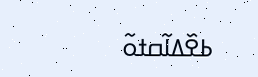ߕߐ߰ߡߊ߬ߛߙߋ߬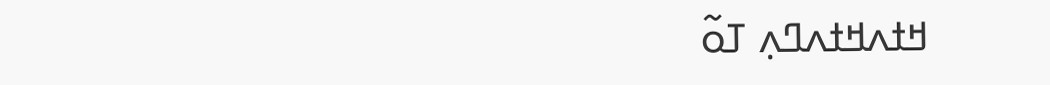ߞߙߍߞߙߍߣߍ߲ ߠߋ߬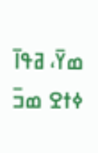ߘߌ߫، ߥߟߊ߫ ߦߙߐ ߘߏ߫